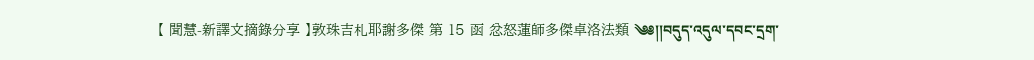【 聞慧-新譯文摘錄分享 】敦珠吉札耶謝多傑 第 15 函 忿怒蓮師多傑卓洛法類 ༄༅།།བདུད་འདུལ་དབང་དྲག་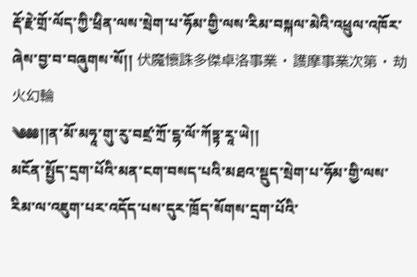རྡོ་རྗེ་གྲོ་ལོད་ཀྱི་ཕྲིན་ལས་སྲེག་པ་ཧོམ་གྱི་ལས་རིམ་བསྐལ་མེའི་འཕྲུལ་འཁོར་ཞེས་བྱ་བ་བཞུགས་སོ།། 伏魔懷誅多傑卓洛事業 · 護摩事業次第 · 劫火幻輪
༄༅༅།།ན་མོ་མཧཱ་གུ་རུ་བཛྲ་ཀྲོ་ངྷ་ལོ་ཀོཏྟ་རཱ་ཡེ།།
མངོན་སྤྱོད་དྲག་པོའི་མན་ངག་བསད་པའི་མཐའ་སྡུད་སྲེག་པ་ཧོམ་གྱི་ལས་རིམ་ལ་འཇུག་པར་འདོད་པས་དུར་ཁྲོད་སོགས་དྲག་པོའི་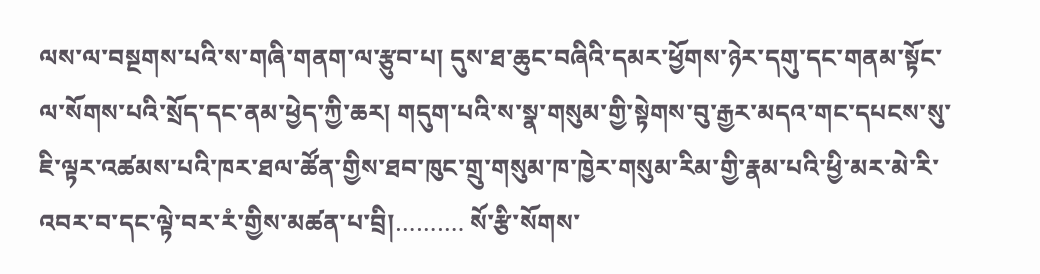ལས་ལ་བསྔགས་པའི་ས་གཞི་གནག་ལ་རྩུབ་པ། དུས་ཐ་ཆུང་བཞིའི་དམར་ཕྱོགས་ཉེར་དགུ་དང་གནམ་སྟོང་ལ་སོགས་པའི་སྲོད་དང་ནམ་ཕྱེད་ཀྱི་ཆར། གདུག་པའི་ས་སྣ་གསུམ་གྱི་སྟེགས་བུ་རྒྱར་མདའ་གང་དཔངས་སུ་ཇི་ལྟར་འཚམས་པའི་ཁར་ཐལ་ཚོན་གྱིས་ཐབ་ཁུང་གྲུ་གསུམ་ཁ་ཁྱེར་གསུམ་རིམ་གྱི་རྣམ་པའི་ཕྱི་མར་མེ་རི་འབར་བ་དང་ལྟེ་བར་རཾ་གྱིས་མཚན་པ་བྲི།………. སོ་རྩི་སོགས་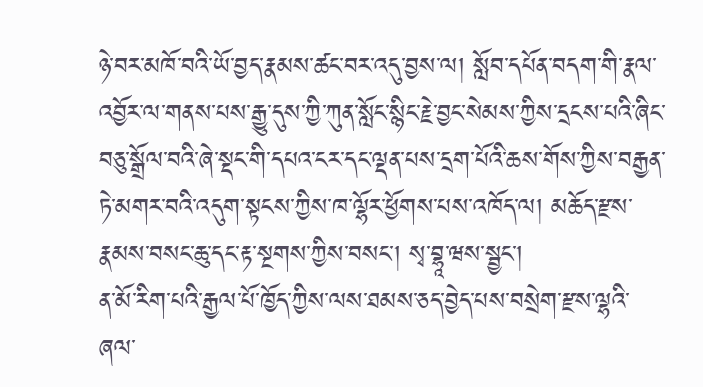ཉེ་བར་མཁོ་བའི་ཡོ་བྱད་རྣམས་ཚང་བར་འདུ་བྱས་ལ། སློབ་དཔོན་བདག་གི་རྣལ་འབྱོར་ལ་གནས་པས་རྒྱུ་དུས་ཀྱི་ཀུན་སློང་སྙིང་རྗེ་བྱང་སེམས་ཀྱིས་དྲངས་པའི་ཞིང་བཅུ་སྒྲོལ་བའི་ཞེ་སྡང་གི་དཔའ་ངར་དང་ལྡན་པས་དྲག་པོའི་ཆས་གོས་ཀྱིས་བརྒྱན་ཏེ་མགར་བའི་འདུག་སྟངས་ཀྱིས་ཁ་ལྷོར་ཕྱོགས་པས་འཁོད་ལ། མཆོད་རྫས་རྣམས་བསང་ཆུ་དང་རྟ་སྔགས་ཀྱིས་བསང་། སྭ་བྷཱ་ཝས་སྦྱང་།
ན་མོ་རིག་པའི་རྒྱལ་པོ་ཁྱོད་ཀྱིས་ལས་ཐམས་ཅད་བྱེད་པས་བསྲེག་རྫས་ལྷའི་ཞལ་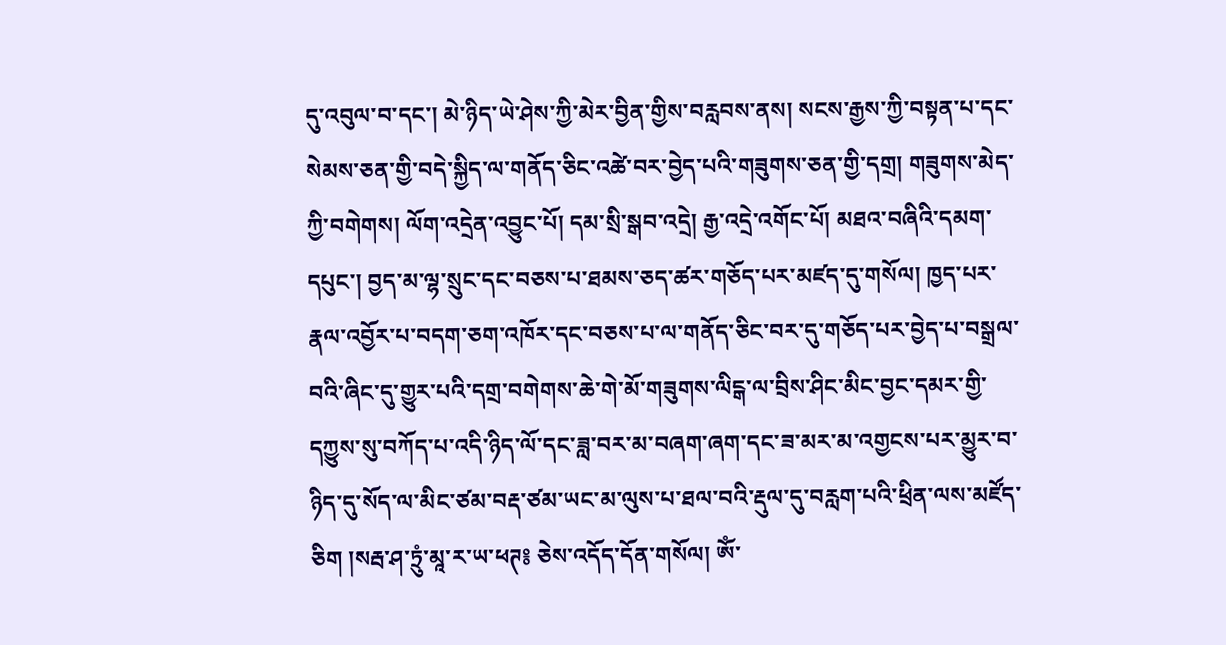དུ་འབུལ་བ་དང་། མེ་ཉིད་ཡེ་ཤེས་ཀྱི་མེར་བྱིན་གྱིས་བརླབས་ནས། སངས་རྒྱས་ཀྱི་བསྟན་པ་དང་སེམས་ཅན་གྱི་བདེ་སྐྱིད་ལ་གནོད་ཅིང་འཚེ་བར་བྱེད་པའི་གཟུགས་ཅན་གྱི་དགྲ། གཟུགས་མེད་ཀྱི་བགེགས། ལོག་འདྲེན་འབྱུང་པོ། དམ་སྲི་སྒབ་འདྲེ། རྒྱ་འདྲེ་འགོང་པོ། མཐའ་བཞིའི་དམག་དཔུང་། བྱད་མ་ལྷ་སྲུང་དང་བཅས་པ་ཐམས་ཅད་ཚར་གཅོད་པར་མཛད་དུ་གསོལ། ཁྱད་པར་རྣལ་འབྱོར་པ་བདག་ཅག་འཁོར་དང་བཅས་པ་ལ་གནོད་ཅིང་བར་དུ་གཅོད་པར་བྱེད་པ་བསྒྲལ་བའི་ཞིང་དུ་གྱུར་པའི་དགྲ་བགེགས་ཆེ་གེ་མོ་གཟུགས་ལིངྒ་ལ་བྲིས་ཤིང་མིང་བྱང་དམར་གྱི་དཀྱུས་སུ་བཀོད་པ་འདི་ཉིད་ལོ་དང་ཟླ་བར་མ་བཞག་ཞག་དང་ཟ་མར་མ་འགྱངས་པར་མྱུར་བ་ཉིད་དུ་སོད་ལ་མིང་ཙམ་བརྡ་ཙམ་ཡང་མ་ལུས་པ་ཐལ་བའི་རྡུལ་དུ་བརླག་པའི་ཕྲིན་ལས་མཛོད་ཅིག །སརྦ་ཤ་ཏྲུཾ་མཱ་ར་ཡ་ཕཊ༔ ཅེས་འདོད་དོན་གསོལ། ཨོཾ་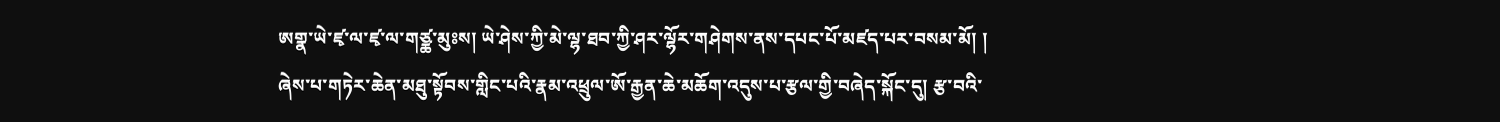ཨགྣ་ཡེ་ཛྭ་ལ་ཛྭ་ལ་གཙྪ་མུཿས། ཡེ་ཤེས་ཀྱི་མེ་ལྷ་ཐབ་ཀྱི་ཤར་ལྷོར་གཤེགས་ནས་དཔང་པོ་མཛད་པར་བསམ་མོ། །
ཞེས་པ་གཏེར་ཆེན་མཐུ་སྟོབས་གླིང་པའི་རྣམ་འཕྲུལ་ཨོ་རྒྱན་ཆེ་མཆོག་འདུས་པ་རྩལ་གྱི་བཞེད་སྐོང་དུ། རྩ་བའི་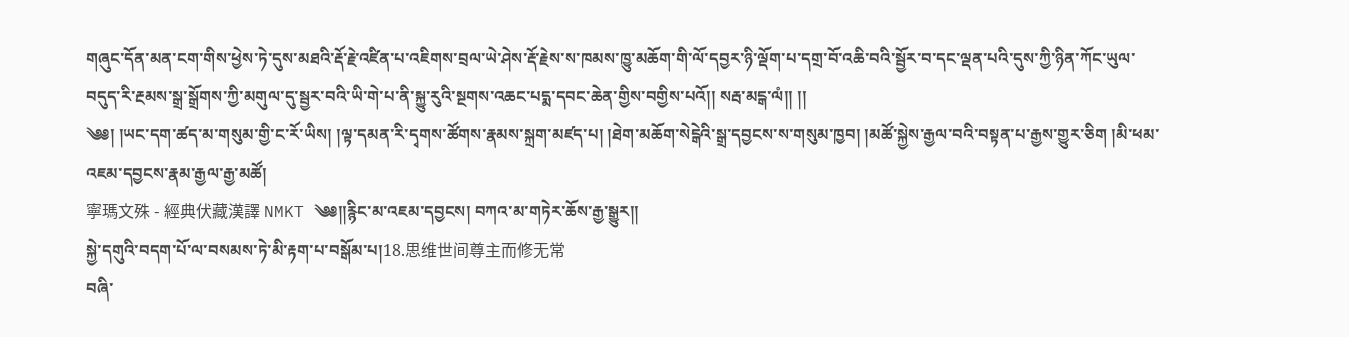གཞུང་དོན་མན་ངག་གིས་ཕྱེས་ཏེ་དུས་མཐའི་རྡོ་རྗེ་འཛིན་པ་འཇིགས་བྲལ་ཡེ་ཤེས་རྡོ་རྗེས་ས་ཁམས་ཁྱུ་མཆོག་གི་ལོ་དབྱར་ཉི་ལྡོག་པ་དགྲ་བོ་འཆི་བའི་སྦྱོར་བ་དང་ལྡན་པའི་དུས་ཀྱི་ཉིན་ཀོང་ཡུལ་བདུད་རི་རྔམས་སྒྲ་སྒྲོགས་ཀྱི་མགུལ་དུ་སྦྱར་བའི་ཡི་གེ་པ་ནི་སྐྱུ་རུའི་སྔགས་འཆང་པདྨ་དབང་ཆེན་གྱིས་བགྱིས་པའོ།། སརྦ་མངྒ་ལཾ།། །།
༄༅། །ཡང་དག་ཚད་མ་གསུམ་གྱི་ང་རོ་ཡིས། །ལྟ་དམན་རི་དྭགས་ཚོགས་རྣམས་སྐྲག་མཛད་པ། །ཐེག་མཆོག་སེངྒེའི་སྒྲ་དབྱངས་ས་གསུམ་ཁྱབ། །མཚོ་སྐྱེས་རྒྱལ་བའི་བསྟན་པ་རྒྱས་གྱུར་ཅིག །མི་ཕམ་འཇམ་དབྱངས་རྣམ་རྒྱལ་རྒྱ་མཚོ།
寧瑪文殊 - 經典伏藏漢譯 NMKT ༄༅།།རྙིང་མ་འཇམ་དབྱངས། བཀའ་མ་གཏེར་ཆོས་རྒྱ་སྒྱུར།།
སྐྱེ་དགུའི་བདག་པོ་ལ་བསམས་ཏེ་མི་རྟག་པ་བསྒོམ་པ།18.思维世间尊主而修无常
བཞི་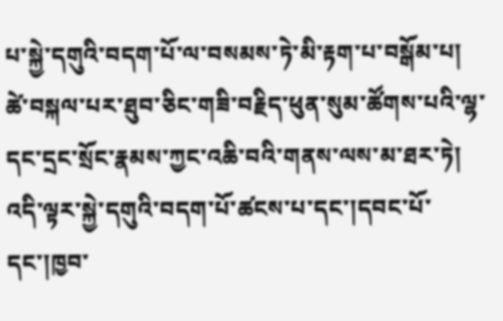པ་སྐྱེ་དགུའི་བདག་པོ་ལ་བསམས་ཏེ་མི་རྟག་པ་བསྒོམ་པ།
ཚེ་བསྐལ་པར་ཐུབ་ཅིང་གཟི་བརྗིད་ཕུན་སུམ་ཚོགས་པའི་ལྷ་དང་དྲང་སྲོང་རྣམས་ཀྱང་འཆི་བའི་གནས་ལས་མ་ཐར་ཏེ།
འདི་ལྟར་སྐྱེ་དགུའི་བདག་པོ་ཚངས་པ་དང་།དབང་པོ་དང་།ཁྱབ་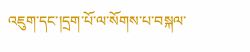འཇུག་དང་།དྲག་པོ་ལ་སོགས་པ་བསྐལ་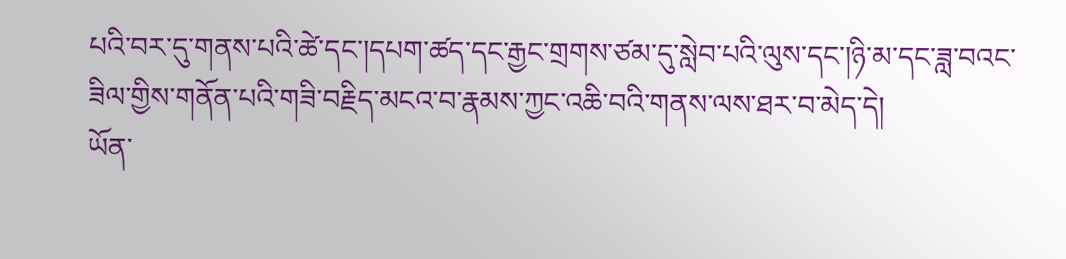པའི་བར་དུ་གནས་པའི་ཚེ་དང་།དཔག་ཚད་དང་རྒྱང་གྲགས་ཙམ་དུ་སླེབ་པའི་ལུས་དང་།ཉི་མ་དང་ཟླ་བའང་ཟིལ་གྱིས་གནོན་པའི་གཟི་བརྗིད་མངའ་བ་རྣམས་ཀྱང་འཆི་བའི་གནས་ལས་ཐར་བ་མེད་དེ།
ཡོན་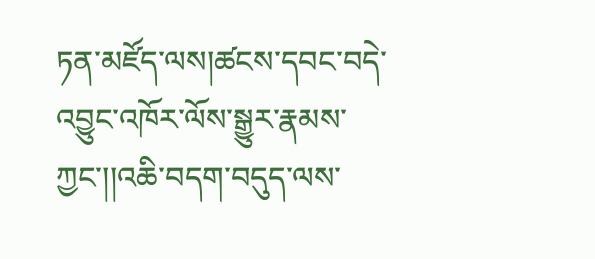ཏན་མཛོད་ལས།ཚངས་དབང་བདེ་འབྱུང་འཁོར་ལོས་སྒྱུར་རྣམས་ཀྱང་།།འཆི་བདག་བདུད་ལས་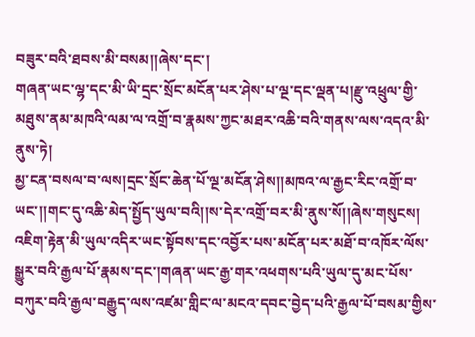བཟུར་བའི་ཐབས་མི་བསམ།།ཞེས་དང་།
གཞན་ཡང་ལྷ་དང་མི་ཡི་དྲང་སྲོང་མངོན་པར་ཤེས་པ་ལྔ་དང་ལྡན་པ།རྫུ་འཕྲུལ་གྱི་མཐུས་ནམ་མཁའི་ལམ་ལ་འགྲོ་བ་རྣམས་ཀྱང་མཐར་འཆི་བའི་གནས་ལས་འདའ་མི་ནུས་ཏེ།
མྱ་ངན་བསལ་བ་ལས།དྲང་སྲོང་ཆེན་པོ་ལྔ་མངོན་ཤེས།།མཁའ་ལ་རྒྱང་རིང་འགྲོ་བ་ཡང་།།གང་དུ་འཆི་མེད་སྤྱོད་ཡུལ་བའི།།ས་དེར་འགྲོ་བར་མི་ནུས་སོ།།ཞེས་གསུངས།
འཇིག་རྟེན་མི་ཡུལ་འདིར་ཡང་སྟོབས་དང་འབྱོར་པས་མངོན་པར་མཐོ་བ་འཁོར་ལོས་སྒྱུར་བའི་རྒྱལ་པོ་རྣམས་དང་།གཞན་ཡང་རྒྱ་གར་འཕགས་པའི་ཡུལ་དུ་མང་པོས་བཀུར་བའི་རྒྱལ་བརྒྱུད་ལས་འཛམ་གླིང་ལ་མངའ་དབང་བྱེད་པའི་རྒྱལ་པོ་བསམ་གྱིས་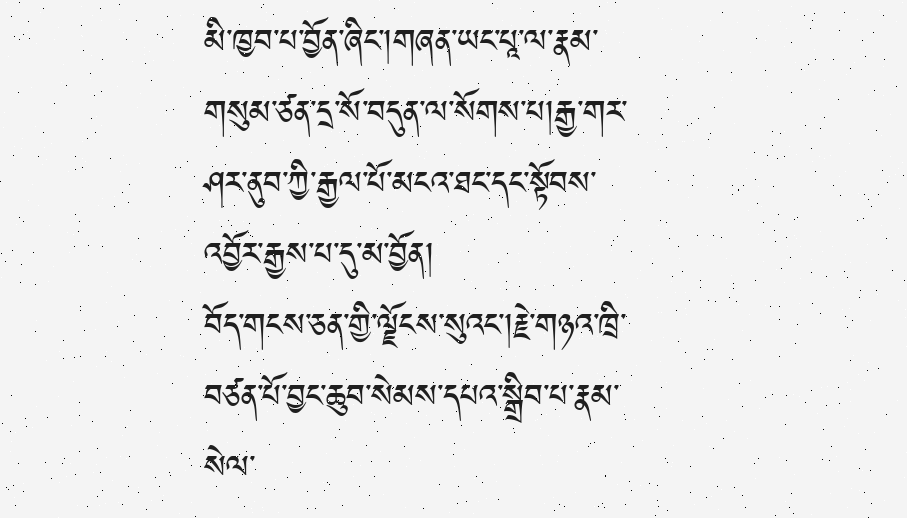མི་ཁྱབ་པ་བྱོན་ཞིང་།གཞན་ཡང་པཱ་ལ་རྣམ་གསུམ་ཙན་དྲ་སོ་བདུན་ལ་སོགས་པ།རྒྱ་གར་ཤར་ནུབ་ཀྱི་རྒྱལ་པོ་མངའ་ཐང་དང་སྟོབས་འབྱོར་རྒྱས་པ་དུ་མ་བྱོན།
བོད་གངས་ཅན་གྱི་ལྗོངས་སུའང་།རྗེ་གཉའ་ཁྲི་བཙན་པོ་བྱང་ཆུབ་སེམས་དཔའ་སྒྲིབ་པ་རྣམ་སེལ་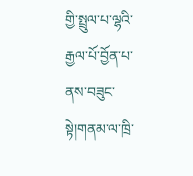གྱི་སྤྲུལ་པ་ལྷའི་རྒྱལ་པོ་བྱོན་པ་ནས་བཟུང་སྟེ།གནམ་ལ་ཁྲི་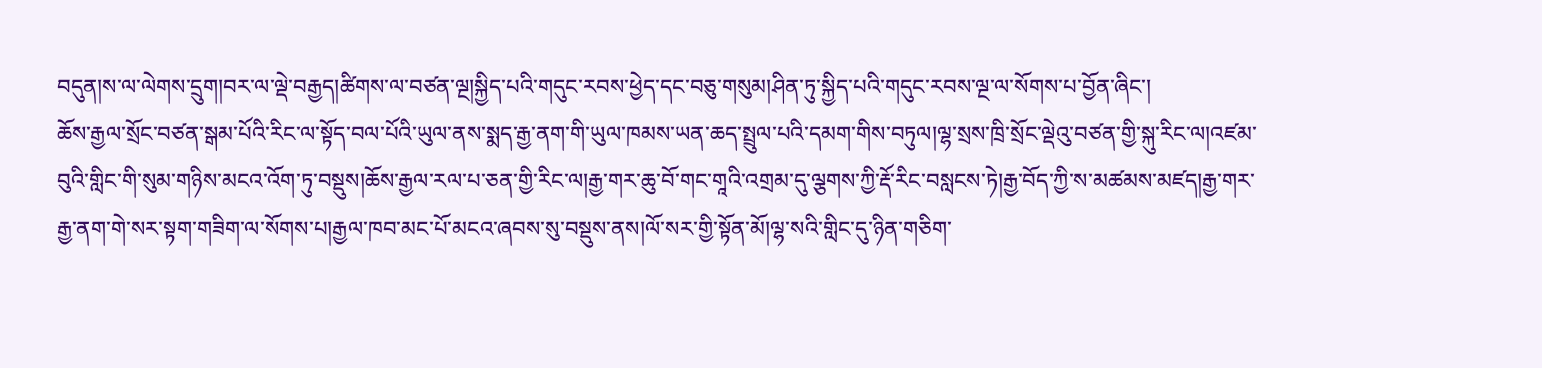བདུན།ས་ལ་ལེགས་དྲུག།བར་ལ་ལྡེ་བརྒྱད།ཚིགས་ལ་བཙན་ལྔ།སྐྱིད་པའི་གདུང་རབས་ཕྱེད་དང་བཅུ་གསུམ།ཤིན་ཏུ་སྐྱིད་པའི་གདུང་རབས་ལྔ་ལ་སོགས་པ་བྱོན་ཞིང་།
ཆོས་རྒྱལ་སྲོང་བཙན་སྒམ་པོའི་རིང་ལ་སྟོད་བལ་པོའི་ཡུལ་ནས་སྨད་རྒྱ་ནག་གི་ཡུལ་ཁམས་ཡན་ཆད་སྤྲུལ་པའི་དམག་གིས་བཏུལ།ལྷ་སྲས་ཁྲི་སྲོང་ལྡེའུ་བཙན་གྱི་སྐུ་རིང་ལ།འཛམ་བུའི་གླིང་གི་སུམ་གཉིས་མངའ་འོག་ཏུ་བསྡུས།ཆོས་རྒྱལ་རལ་པ་ཅན་གྱི་རིང་ལ།རྒྱ་གར་ཆུ་བོ་གང་གཱའི་འགྲམ་དུ་ལྕགས་ཀྱི་རྡོ་རིང་བསླངས་ཏེ།རྒྱ་བོད་ཀྱི་ས་མཚམས་མཛད།རྒྱ་གར་རྒྱ་ནག་གེ་སར་སྟག་གཟིག་ལ་སོགས་པ།རྒྱལ་ཁབ་མང་པོ་མངའ་ཞབས་སུ་བསྡུས་ནས།ལོ་སར་གྱི་སྟོན་མོ།ལྷ་སའི་གླིང་དུ་ཉིན་གཅིག་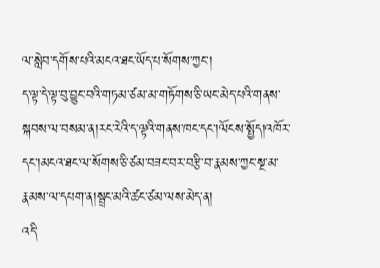ལ་སླེབ་དགོས་པའི་མངའ་ཐང་ཡོད་པ་སོགས་ཀྱང་།
ད་ལྟ་དེ་ལྟ་བུ་བྱུང་བའི་གཏམ་ཙམ་མ་གཏོགས་ཅི་ཡང་མེད་པའི་གནས་སྐབས་ལ་བསམ་ན།རང་རེའི་ད་ལྟའི་གནས་ཁང་དང་།ལོངས་སྤྱོད།འཁོར་དང་།མངའ་ཐང་ལ་སོགས་ཅི་ཙམ་བཟང་བར་བརྩི་བ་རྣམས་ཀྱང་སྔ་མ་རྣམས་ལ་དཔག་ན།སྦྲང་མའི་ཚང་ཙམ་ལས་མེད་ན།
འདི་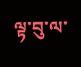ལྟ་བུ་ལ་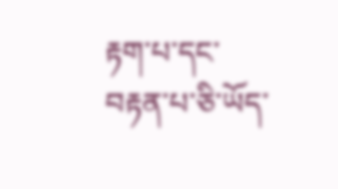རྟག་པ་དང་བརྟན་པ་ཅི་ཡོད་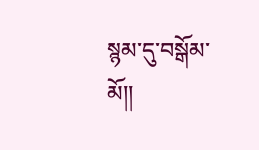སྙམ་དུ་བསྒོམ་མོ།།